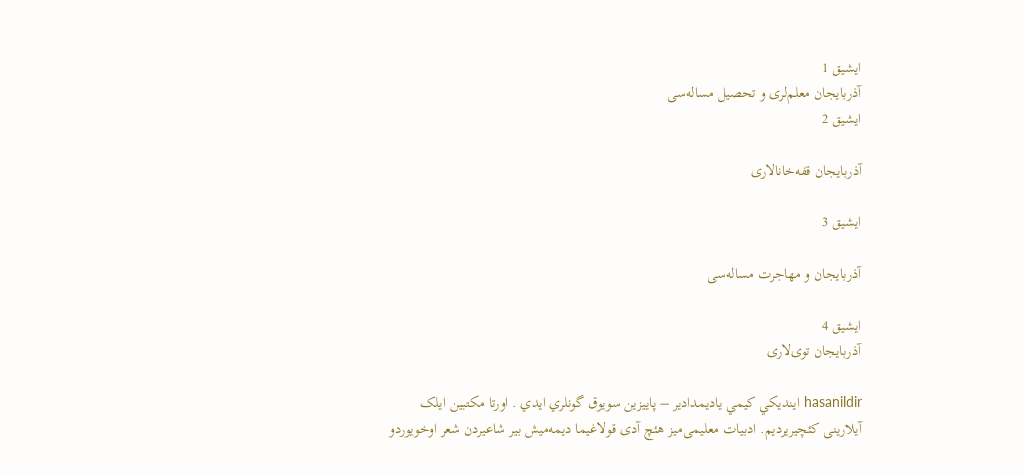ایشیق 1
آذربایجان معلم‌لری و تحصیل مساله‌سی
ایشیق 2

آذربایجان قفه‌خانالاری

ایشیق 3

آذربایجان و مهاجرت مساله‌سی

ایشیق 4
آذربایجان توی‌لاری

hasanildir اينديکي کيمي یادیمدادیر – پاییزین سویوق گونلري ايدي . اورتا مکتبين ايلک آیلارینی کئچيريرديم. ادبیات معلیمی‌ميز هئچ آدی قولاغیما دیمه‌ميش بير شاعيردن شعر اوخویوردو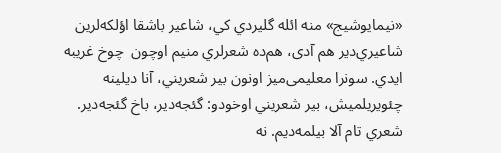«نيمایوشيج» منه ائله گليردي کي، شاعير باشقا اؤلکه‌لرين شاعيري‌دير هم آدی، هم‌ده شعرلري منيم اوچون  چوخ غريبه ايدي. سونرا معلیمی‌ميز اونون بير شعريني، آنا ديلينه چئويريلميش، بير شعريني اوخودو: گئجه‌دير، باخ گئجه‌دير. شعري تام آلا بيلمه‌ديم. نه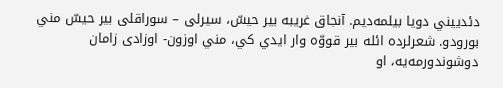دئدیيني دویا بيلمه‌ديم. آنجاق غريبه بير حيسّ، سیرلی – سوراقلی بير حيسّ مني بورودو. شعرلرده ائله بير قووّه وار ايدي کي، مني اوزون- اوزادی زامان دوشوندورمه‌یه، او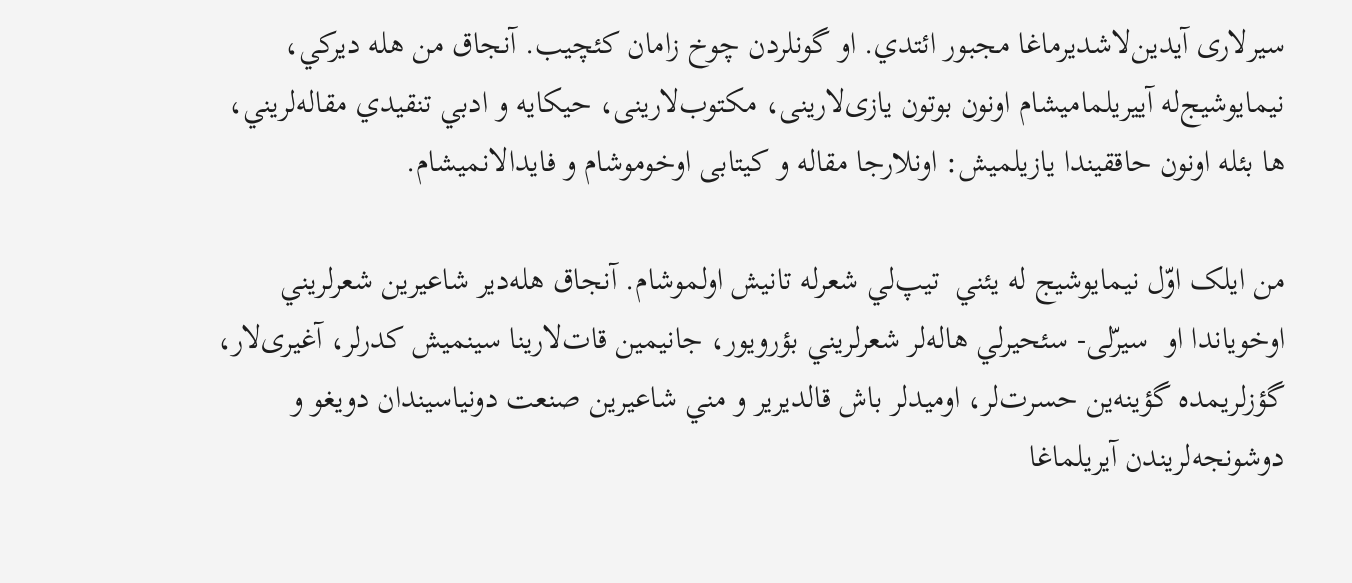سیرلاری آیدین‌لاشدیرماغا مجبور ائتدي. او گونلردن چوخ زامان کئچيب. آنجاق من هله ديرکي، نيمایوشيج‌له آیيریلمامیشام اونون بوتون یازی‌لارینی، مکتوب‌‌لارینی، حيکایه و ادبي تنقيدي مقاله‌لريني، ها بئله اونون حاققیندا یازیلمیش: اونلارجا مقاله و کيتابی اوخوموشام و فایدالانمیشام.

من ايلک اوّل نيمایوشيج له یئني  تيپ‌لي شعرله تانیش اولموشام. آنجاق هله‌دير شاعيرين شعرلريني اوخویاندا او  سیرّلی- سئحيرلي هاله‌لر شعرلريني بؤرویور، جانیمین قات‌لارینا سينميش کدرلر، آغیری‌لار، گؤزلريمده گؤینه‌ین حسرت‌لر، اوميدلر باش قالدیریر و مني شاعيرين صنعت دونیاسیندان دویغو و دوشونجه‌لريندن آیریلماغا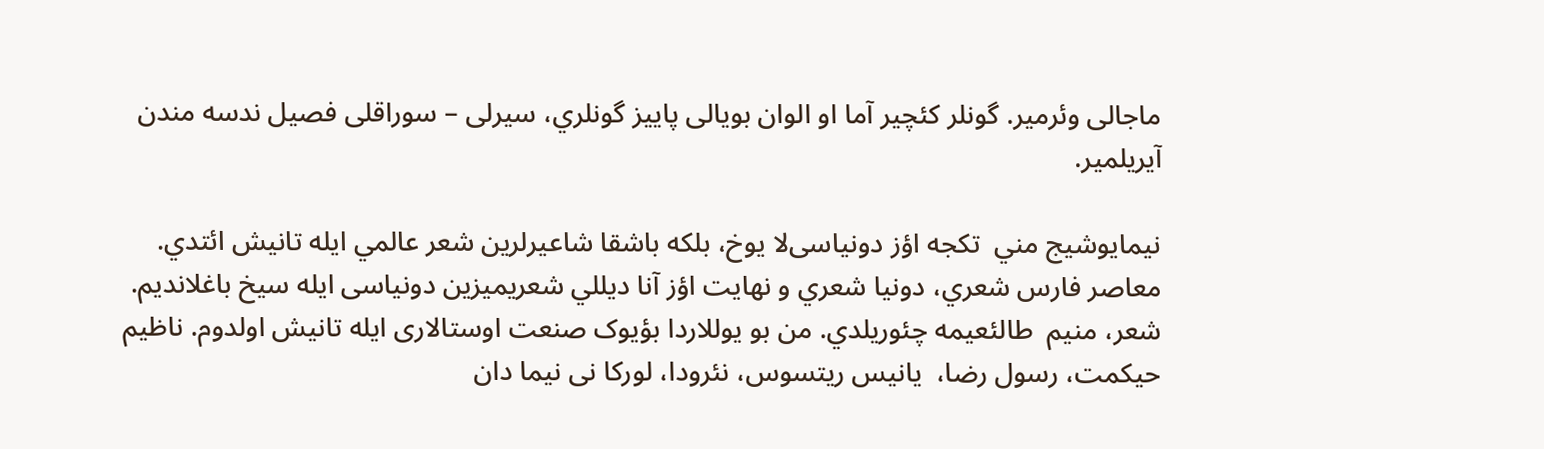ماجالی وئرمير. گونلر کئچير آما او الوان بویالی پاییز گونلري، سیرلی – سوراقلی فصيل ندسه مندن آیریلمیر.

نيمايوشيج مني  تکجه اؤز دونیاسی‌لا یوخ، بلکه باشقا شاعيرلرين شعر عالمي‌ ايله تانیش ائتدي. معاصر فارس شعري، دونیا شعري و نهایت اؤز آنا ديللي شعريميزين دونیاسی ايله سیخ باغلاندیم. شعر، منيم  طالئعيمه چئوريلدي. من بو یوللاردا بؤیوک صنعت اوستالاری ايله تانیش اولدوم. ناظيم حيکمت، رسول رضا،  یانيس ريتسوس، نئرودا، لورکا نی نيما دان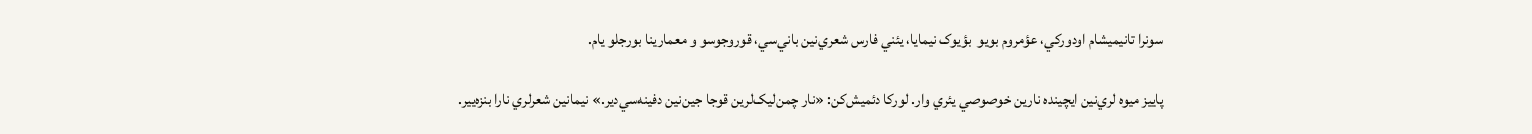سونرا تانیمیشام اودورکي، عؤمروم بویو  بؤیوک نيمایا، یئني فارس شعري‌نين باني‌سي، قوروجوسو و معمارینا بورجلو یام.

پاییز میوه ‌لري‌نين ايچينده نارین خوصوصي یئري وار. لورکا دئميش‌کن: «نار چمن‌ليک‌لرين قوجا جين‌نين دفينه‌سي‌دير.» نيمانین شعرلري نارا بنزه‌یير.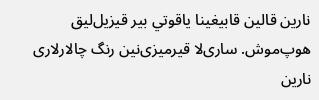نارین قالین قابیغینا یاقوتي بير قیزیل‌لیق هوپ‌موش. ساری‌لا قیرمیزی‌نین رنگ چالارلاری  نارین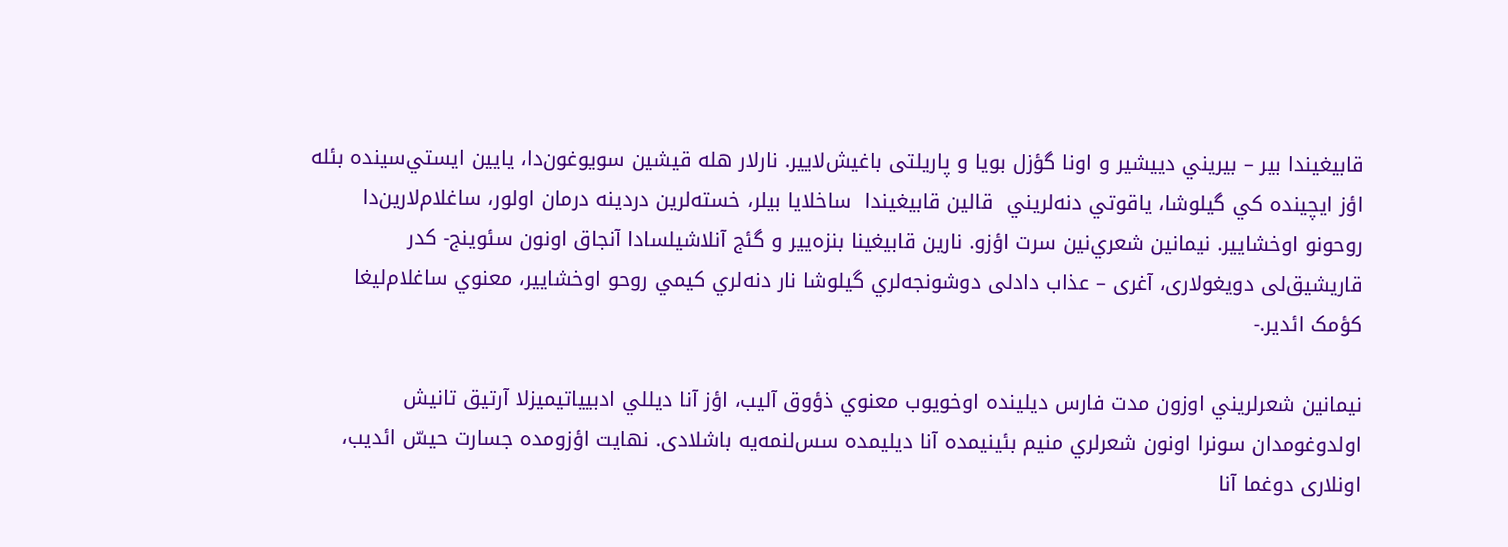قابیغیندا بير – بيريني دیيشير و اونا گؤزل بویا و‌ پاریلتی باغیش‌لاییر. نارلار هله قیشین سویوغون‌دا، یایین ايستي‌سينده بئله اؤز ايچينده کي گيلوشا، یاقوتي دنه‌لريني  قالین قابیغیندا  ساخلایا بيلر، خسته‌لرين دردينه درمان اولور، ساغلام‌لارین‌دا روحونو اوخشاییر. نيمانین شعري‌نين سرت اؤزو. نارین قابیغینا بنزه‌یير و گئج آنلاشیلسادا آنجاق اونون سئوينج- کدر قاریشیق‌لی دویغولاری، آغری – عذاب دادلی دوشونجه‌لري گيلوشا نار دنه‌لري کيمي روحو اوخشاییر، معنوي ساغلام‌لیغا کؤمک ائدير.-

نيمانین شعرلريني اوزون مدت فارس ديلينده اوخویوب معنوي ذؤوق آلیب، اؤز آنا ديللي ادبيیاتیمیزلا آرتیق تانیش اولدوغومدان سونرا اونون شعرلري منيم بئینيمده آنا ديليمده سس‌لنمه‌یه باشلادی. نهایت اؤزومده جسارت حيسّ ائديب، اونلاری دوغما آنا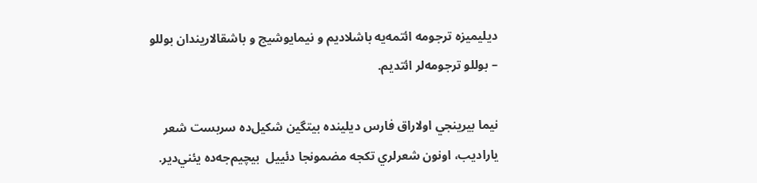ديليميزه ترجومه ائتمه‌یه باشلادیم و نيمایوشيج و باشقالاریندان بوللو – بوللو ترجومه‌لر ائتديم.

نيما بيرينجي اولاراق فارس ديلينده بيتگين شکيل‌ده سربست شعر یارادیب، اونون شعرلري تکجه مضمونجا دئیيل  بيچيم‌جه‌ده یئني‌دير.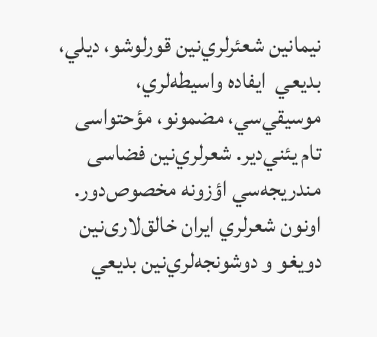نيمانین شعئرلري‌نين قورلوشو، ديلي، بديعي  ايفاده واسيطه‌لري، موسيقي‌سي، مضمونو، مؤحتواسی تام یئني‌دير. شعرلري‌نين فضاسی مندريجه‌سي اؤزونه مخصوص‌دور. اونون شعرلري ايران خالق‌لاری‌نین دویغو و دوشونجه‌لري‌نين بديعي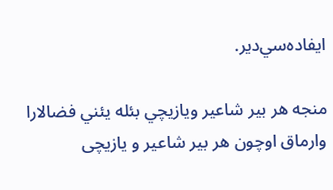ايفاده‌سي‌دير.

منجه هر بير شاعير و‌یازیچي بئله یئني فضالارا وارماق اوچون هر بير شاعير و یازیچی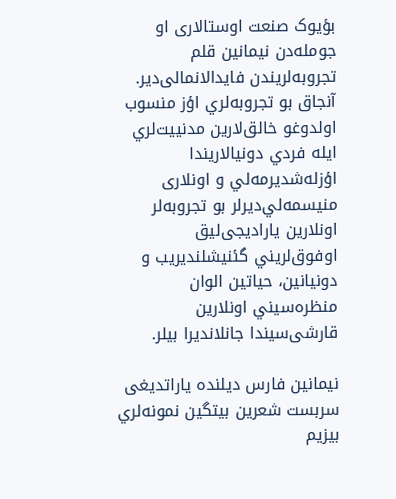بؤیوک صنعت اوستالاری او جومله‌دن نيما‌نین قلم تجروبه‌لريندن فایدالانمالی‌دیر. آنجاق بو تجروبه‌لري اؤز منسوب اولدوغو خالق‌لارین مدنيیت‌لري ايله فردي دونیالاریندا اؤزله‌شديرمه‌لي و اونلاری منيسمه‌لي‌ديرلر بو تجروبه‌لر اونلارین یارادیجی‌لیق اوفوق‌لريني گئنيشلنديريب و دونیانین، حیاتین الوان منظره‌سيني اونلارین قارشی‌سیندا جانلاندیرا بيلر.

نيمانین فارس ديلنده یاراتدیغی سربست شعرين بيتگين نمونه‌لري بيزيم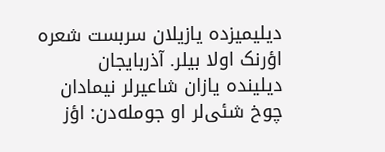ديليميزده یازیلان سربست شعره اؤرنک اولا بيلر. آذربایجان ديلينده یازان شاعيرلر نيمادان چوخ شئی‌لر او جومله‌دن: اؤز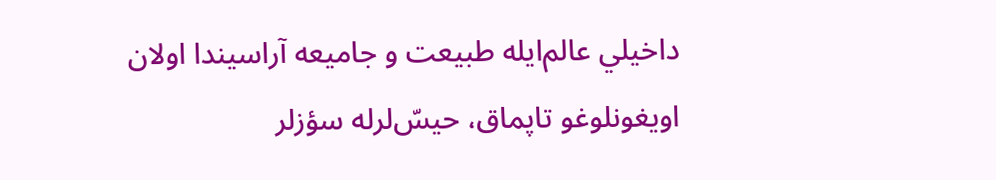داخيلي عالم‌ايله طبيعت و جاميعه آراسیندا اولان اویغونلوغو تاپماق، حيسّ‌لرله سؤزلر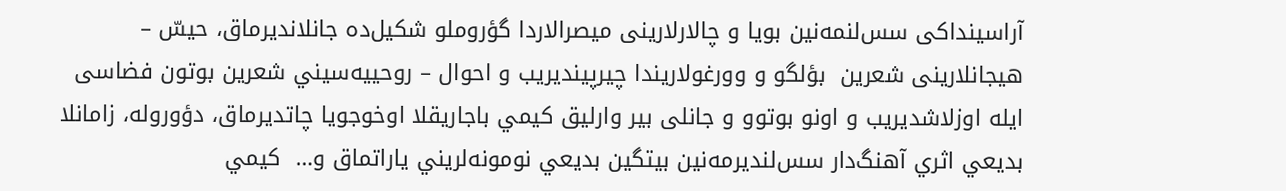آراسینداکی سس‌لنمه‌نين بویا و چالارلارینی ميصرا‌لاردا گؤروملو شکيل‌ده جانلاندیرماق، حيسّ – هیجانلارینی شعرين  بؤلگو و وورغولاریندا چیرپیندیریب و احوال – روحيیه‌سيني شعرين بوتون فضاسی ايله اوزلاشدیریب و اونو بوتوو و جانلی بير وارلیق کيمي باجاریقلا اوخوجویا چاتدیرماق، دؤوروله، زامانلا بديعي اثري آهنگ‌دار سس‌لنديرمه‌نين بيتگين بديعي نومونه‌لريني یاراتماق و…  کيمي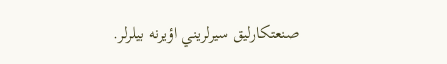صنعتکارلیق سيرلريني اؤیرنه بيلرلر.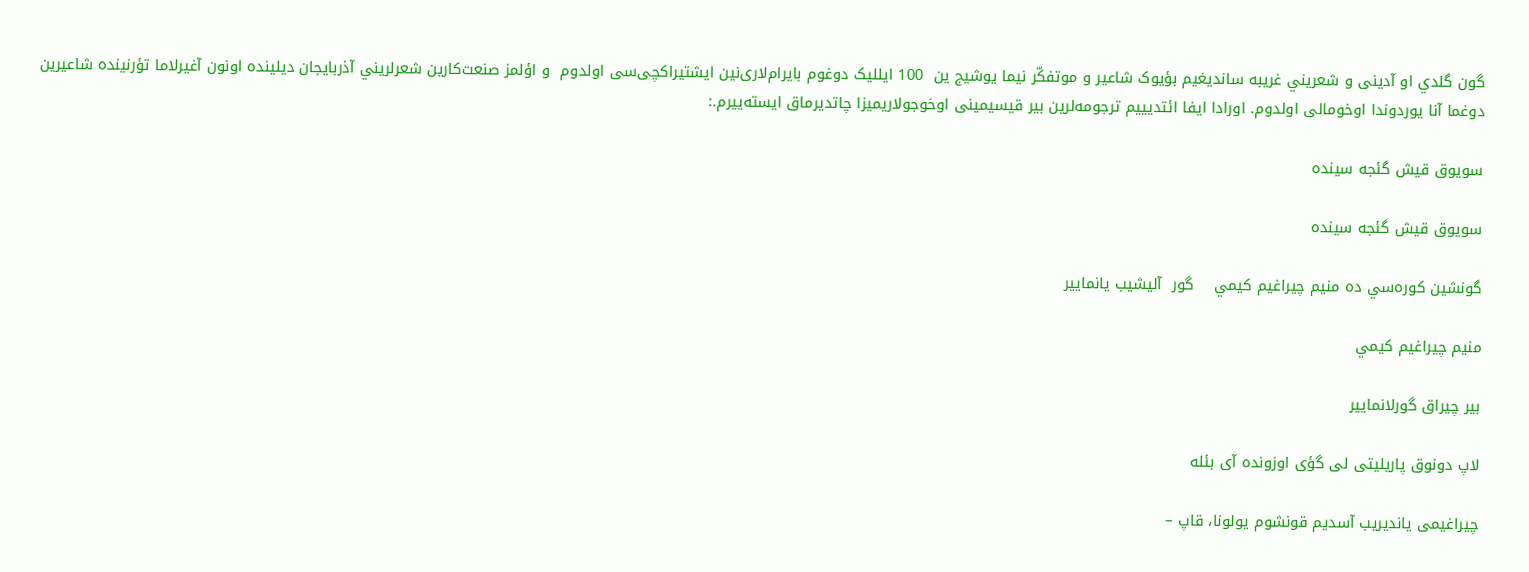گون گلدي او آدینی و شعريني غريبه ساندیغیم بؤیوک شاعير و موتفکّر نيما یوشيج ين  100 ايلليک دوغوم بایرام‌لاری‌نین ايشتيراکچی‌سی اولدوم  و اؤلمز صنعت‌کارین شعرلريني آذربایجان ديلينده اونون آغیرلاما تؤرنينده شاعيرين دوغما آنا یوردوندا اوخومالی اولدوم. اورادا ايفا ائتديیيم ترجومه‌لرين بير قیسیمینی اوخوجولاریمیزا چاتدیرماق ايسته‌یيرم.:

سویوق قیش گئجه سينده

سویوق قیش گئجه سينده

گونشين کوره‌سي ده منيم چيراغیم کيمي    گور  آلیشیب یانماییر

منيم چيراغیم کيمي

بير چیراق گورلانماییر

لاپ دونوق پاریلیتی لی گؤی اوزونده آی بئله

چیراغيمی یاندیریب آسدیم قونشوم یولونا، قاپ –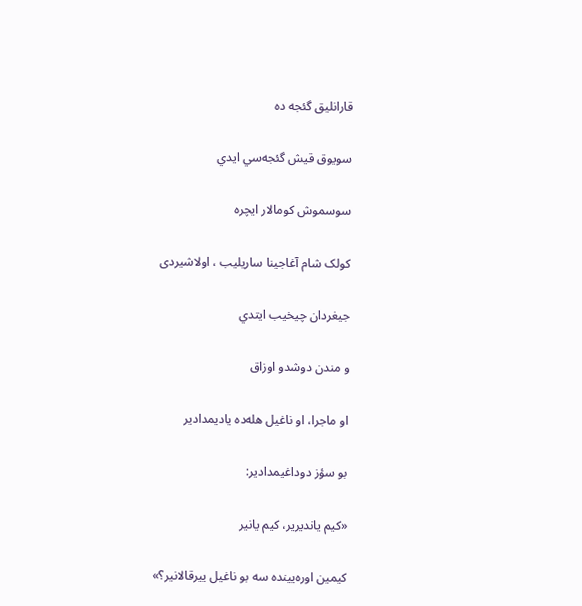قارانلیق گئجه ده

سویوق قیش گئجه‌سي ايدي

سوسموش کومالار ايچره

کولک شام آغاجینا ساریلیب ، اولاشیردی

جیغردان چیخیب ايتدي

و مندن دوشدو اوزاق

او ماجرا، او ناغیل هله‌ده یادیمدادیر

بو سؤز دوداغیمدادیر:

«کيم یاندیریر، کيم یانیر

کيمين اوره‌یينده سه بو ناغیل ییرقالانیر؟»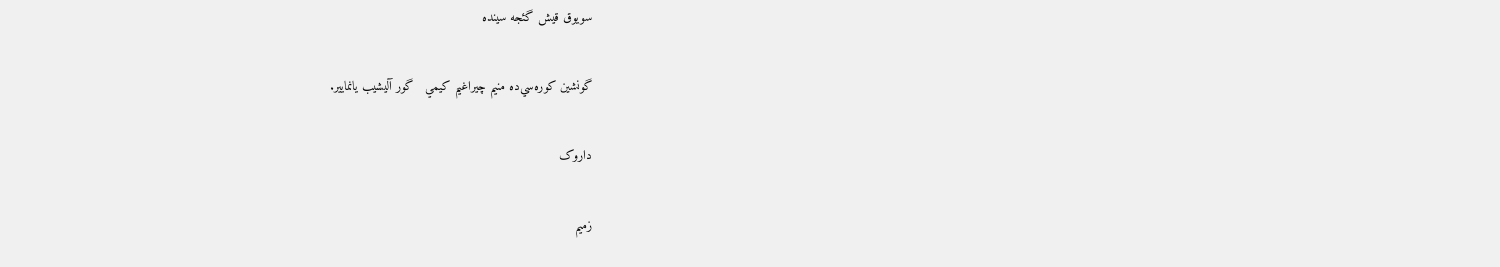سویوق قیش گئجه سينده

گونشين کوره‌سي‌ده منيم چيراغیم کيمي   گور آلیشیب یانماییر.

داروک

زميم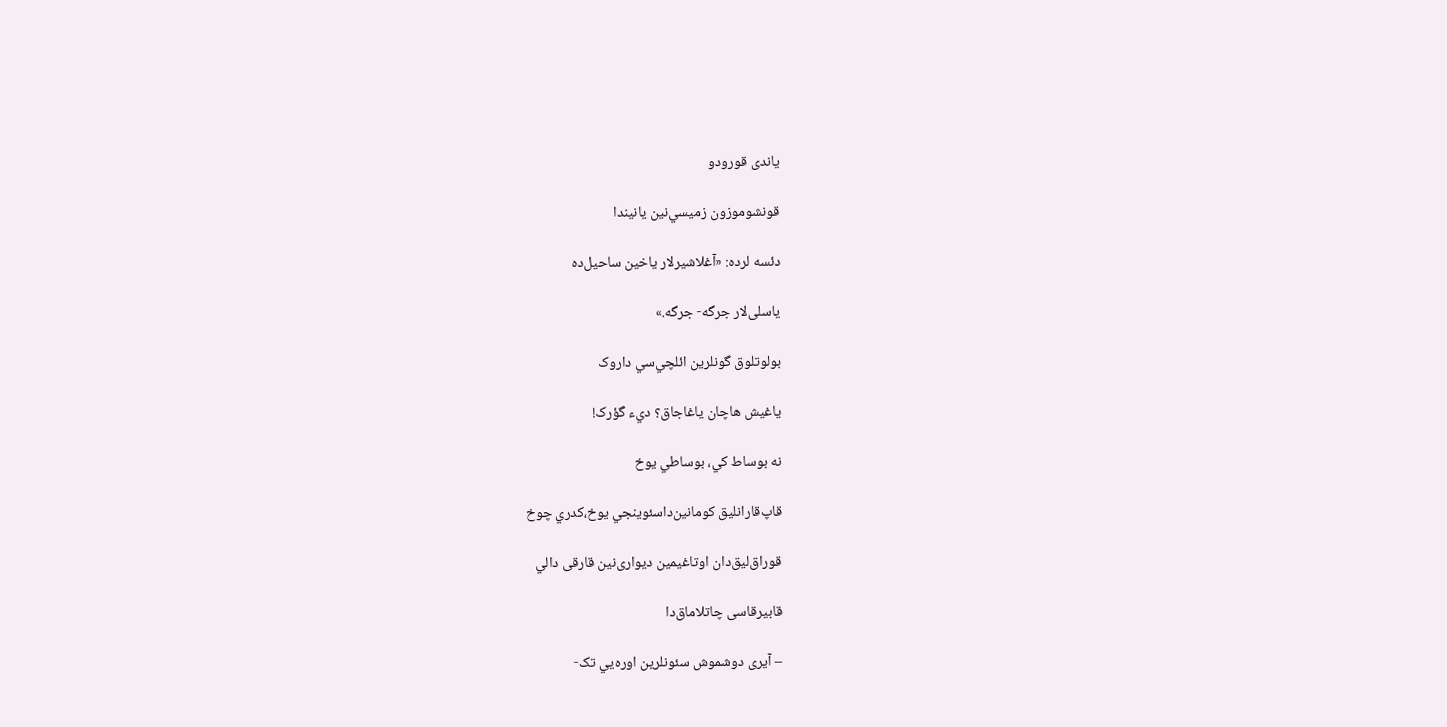یاندی قورودو

قونشوموزون زميسي‌نين یانیندا

دئسه ‌لرده: «آغلاشیرلار یاخین ساحيل‌ده

یاسلی‌لار جرگه- جرگه.»

بولوتلوق گونلرين ائلچي‌سي داروک

یاغیش هاچان یاغاجاق؟ ديء گؤرک!

نه بوساط کي، بوساطي یوخ

قاپ‌قارانلیق کومانین‌داسئوينجي یوخ،کدري چوخ

قوراق‌لیق‌دان اوتاغیمین ديواری‌نین قارقی دالي

قابیرقاسی چاتلاماق‌دا

– آیری دوشموش سئونلرين اوره‌یي تک-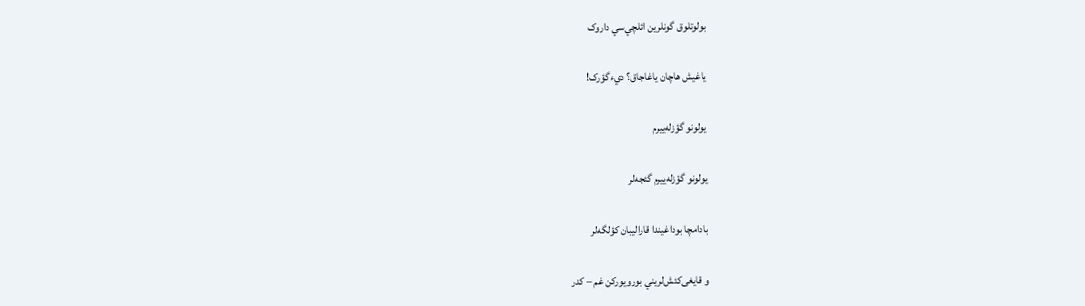بولوتلوق گونلرين ائلچي‌سي داروک

یاغیش هاچان یاغاجاق؟ ديءگؤرک!

یولونو گؤزله‌یيرم

یولونو گؤزله‌یيرم گئجه‌لر

بادامچا بوداغیندا قارالیبان کؤلگه‌لر

و قایغی‌کئش‌لريني بورویورکن غم – کدر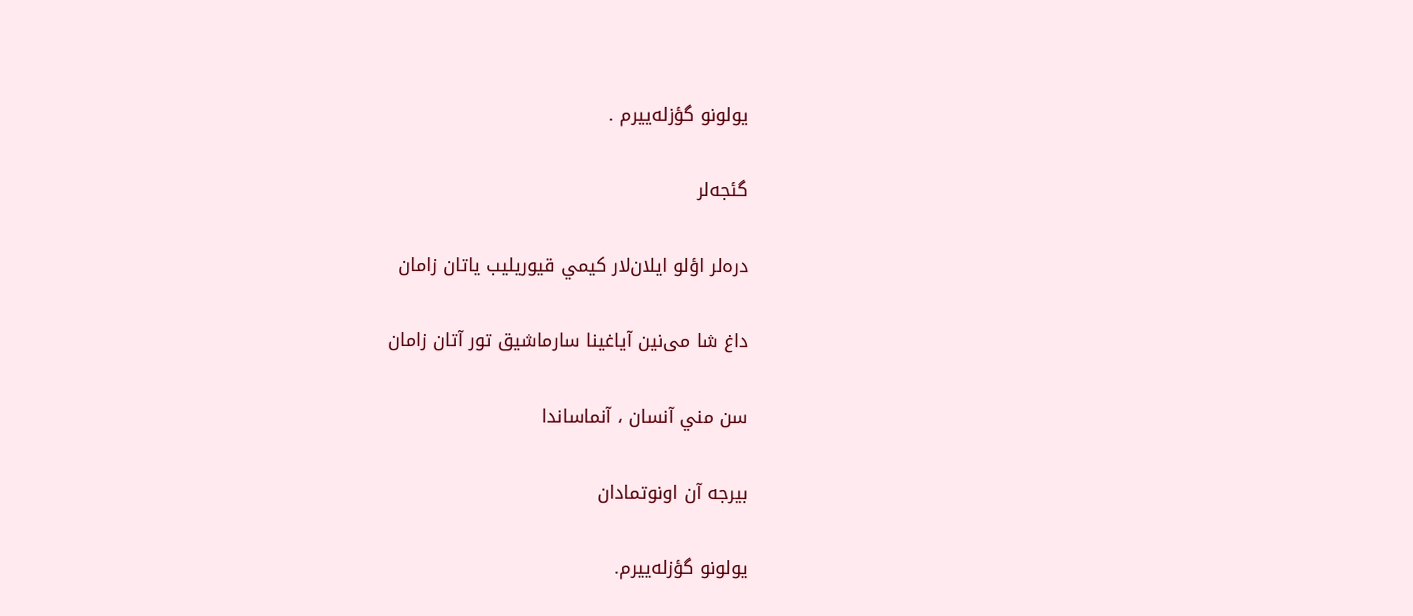یولونو گؤزله‌یيرم .

گئجه‌لر

دره‌لر اؤلو ايلان‌لار کيمي قیوریلیب یاتان زامان

داغ شا می‌نین آیاغینا سارماشیق تور آتان زامان

سن مني آنسان ، آنماساندا

بيرجه آن اونوتمادان

یولونو گؤزله‌یيرم.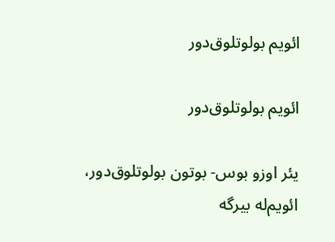ائويم بولوتلوق‌دور

ائويم بولوتلوق‌دور

یئر اوزو بوس- بوتون بولوتلوق‌دور، ائويم‌له بيرگه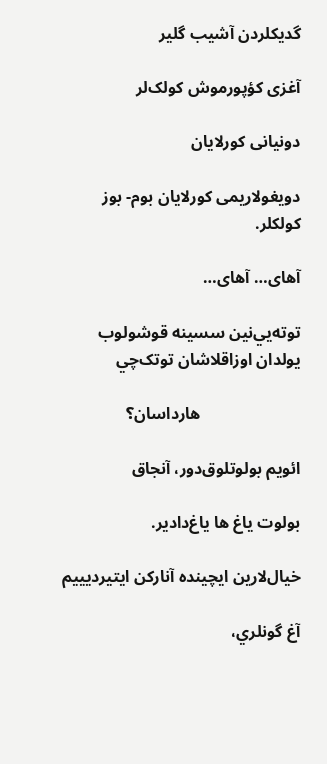گديکلردن آشیب گلير

آغزی کؤپورموش کولک‌لر

دونیانی کورلایان

دویغولاریمی کورلایان بوم- بوز کولکلر.

آهای… آهای…

توته‌یي‌نين سسينه قوشولوب یولدان اوزاقلاشان توتک‌چي

                        هارداسان؟

ائويم بولوتلوق‌دور، آنجاق

بولوت یاغ ها یاغ‌دادیر.

خیال‌لارین ايچينده آنارکن ايتيرديیيم

آغ گونلري،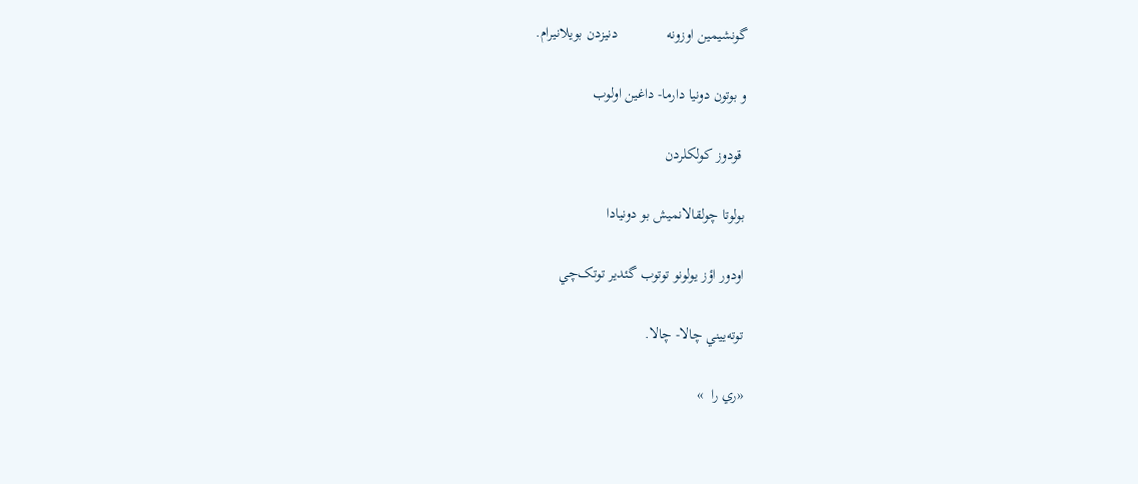گونشيمين اوزونه             دنيزدن بویلانیرام.

و بوتون دونیا دارما- داغین اولوب

 قودوز کولکلردن

بولوتا چولقالانمیش بو دونیادا

اودور اؤز یولونو توتوب گئدير توتک‌چي

توته‌یيني چالا- چالا.

«ري را  »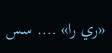«ري را» …. سس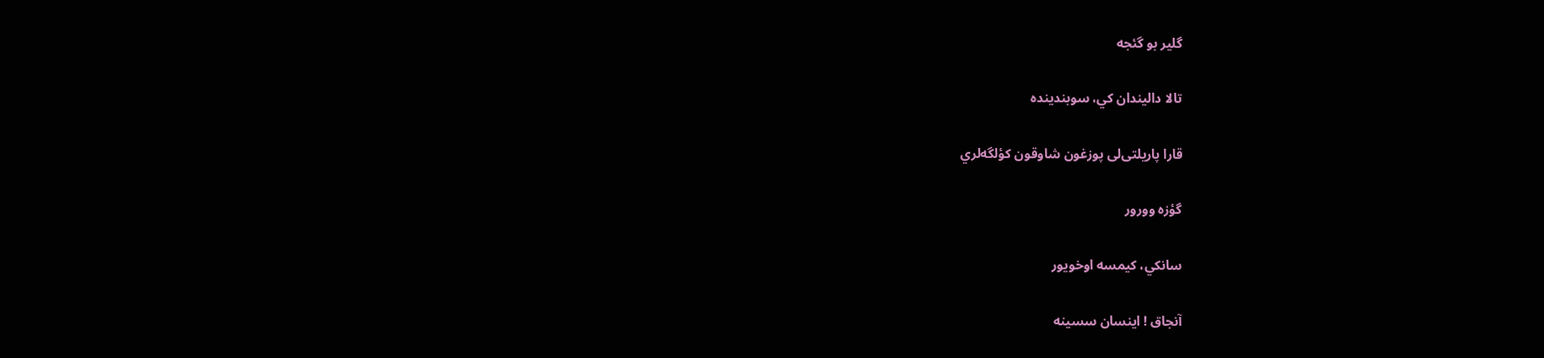گلير بو گئجه

تالا دالیندان کي، سوبندينده

قارا پاریلتی‌لی پوزغون شاوقون کؤلگه‌لري

گؤزه وورور

سانکي، کيمسه اوخویور

آنجاق ! اينسان سسينه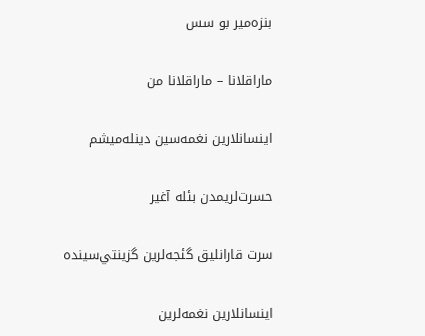بنزه‌مير بو سس

ماراقلانا – ماراقلانا من

اينسانلارین نغمه‌سين دينله‌ميشم

حسرت‌لريمدن بئله آغیر

سرت قارانلیق گئجه‌لرين گزينتي‌سينده

اينسانلارین نغمه‌لرين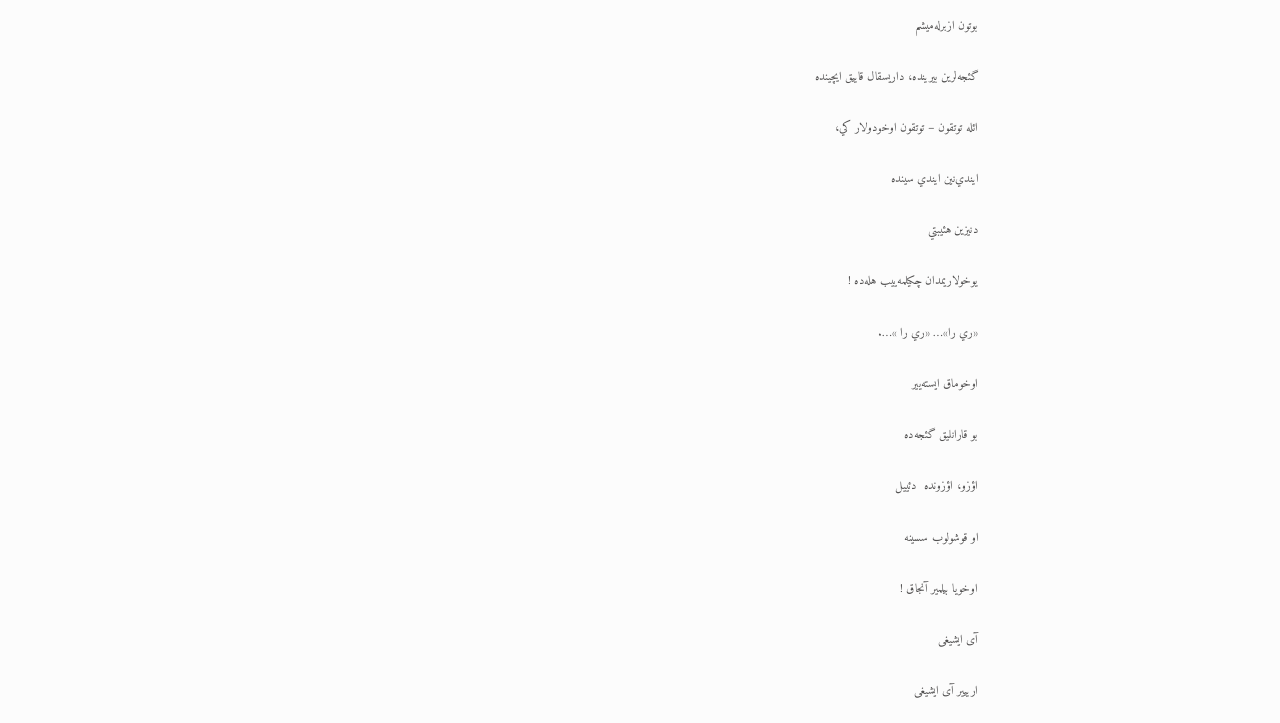بوتون ازبرله‌ميشم

گئجه‌لرين بيرينده، داریسقال قاییق ايچينده

ائله توتقون – توتقون اوخودولار کي،

ايندي‌نين ايندي سينده

دنيزين هئیبتي

یوخولاریمدان چکيلمه‌یيب هله‌ده !

«ري را»… «ري را »….

اوخوماق ايسته‌یير

بو قارانلیق گئجه‌ده

اؤزو، اؤزونده  دئیيل

او قوشولوب سسينه

اوخویا بيلمير آنجاق !

آی ايشیغی

اريیير آی ايشیغی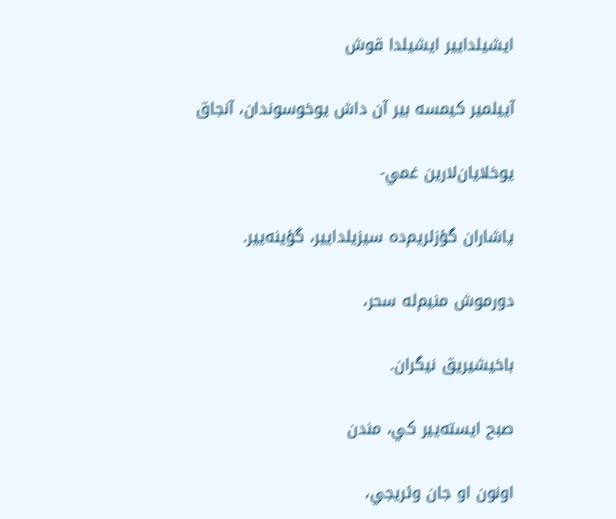ايشیلداییر ايشیلدا قوش

آییلمیر کيمسه بير آن داش یوخوسوندان، آنجاق

یوخلایان‌لارین غمي-

یاشاران گؤزلريم‌ده سیزیلداییر، گؤینه‌یير.

دورموش منيم‌له سحر،

باخیشیریق نيگران.

صبح ايسته‌یير کي، مندن

اونون او جان وئريجي،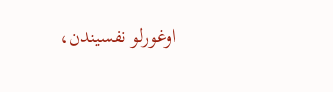اوغورلو نفسيندن،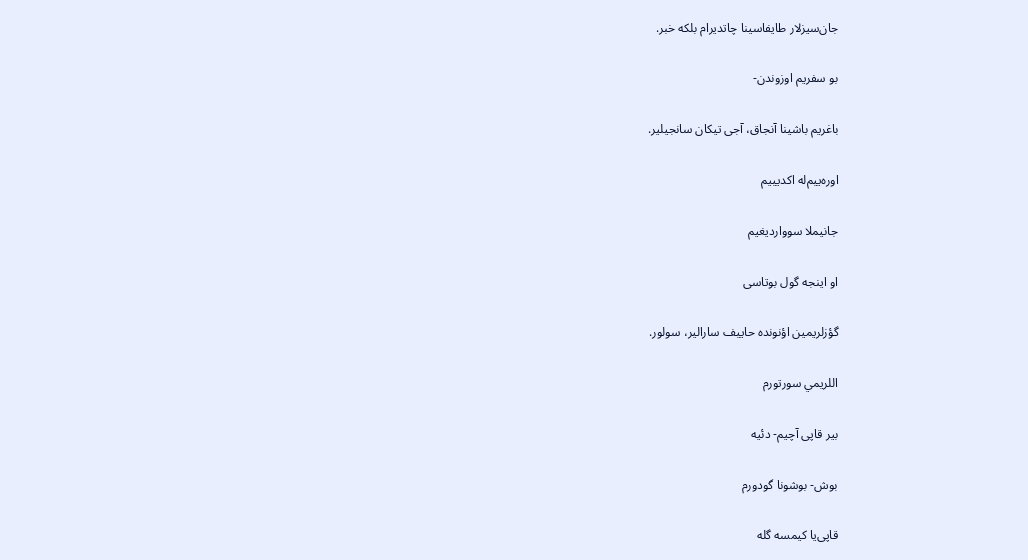جان‌سیزلار طایفاسینا چاتدیرام بلکه خبر.

بو سفريم اوزوندن-

باغریم باشینا آنجاق، آجی تيکان سانجیلیر.

اوره‌یيم‌له اکديیيم

جانیملا سوواردیغیم

او اينجه گول بوتاسی

گؤزلريمين اؤنونده حاییف سارالیر، سولور.

اللريمي سورتورم

بير قاپی آچیم- دئیه

بوش- بوشونا گودورم

قاپی‌یا کيمسه گله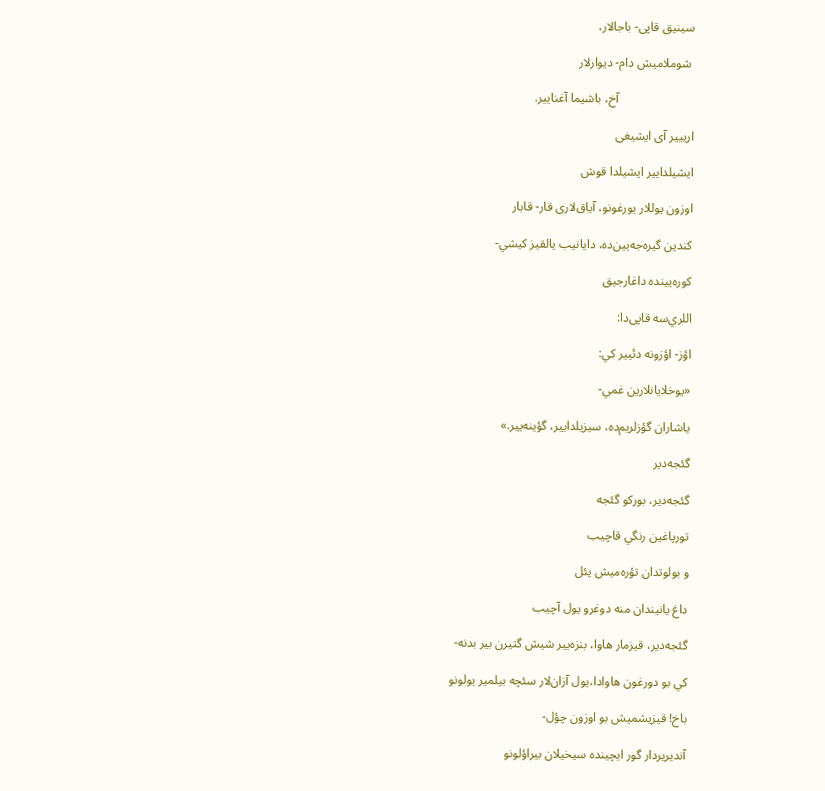سینیق قاپی- باجالار،

 شوملامیش دام- ديوارلار

                        آخ، باشیما آغناییر.

اريیير آی ايشیغی

ايشیلداییر ايشیلدا قوش

اوزون یوللار یورغونو، آیاق‌لاری قار- قابار

کندين گيره‌جه‌یين‌ده، دایانیب یالقیز کيشي-

کوره‌یينده داغارجیق

اللري‌سه قاپی‌دا:

اؤز- اؤزونه دئیير کي:

«یوخلایانلارین غمي-

یاشاران گؤزلريم‌ده، سیزیلداییر، گؤینه‌یير.»

گئجه‌دير

گئجه‌دير، بورکو گئجه

تورپاغین رنگي قاچیب

و بولوتدان تؤره‌ميش یئل

داغ یانیندان منه دوغرو یول آچیب

گئجه‌دير، قیزمار هاوا، بنزه‌یير شيش گتيرن بير بدنه-

کي بو دورغون هاوادا،‌یول آزان‌لار سئچه بيلمير یولونو

باخ! قیزيشمیش بو اوزون چؤل-

آندیریردار گور ايچينده سیخیلان بيراؤلونو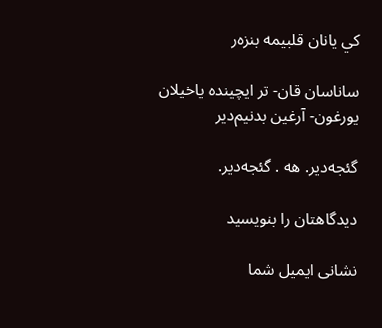کي یانان قلبيمه بنزه‌ر

ساناسان قان- تر ايچينده یاخیلان یورغون- آرغین بدنيم‌دير

گئجه‌دير. هه . گئجه‌دير.

دیدگاهتان را بنویسید

نشانی ایمیل شما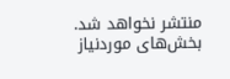منتشر نخواهد شد. بخش‌های موردنیاز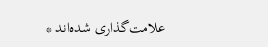علامت‌گذاری شده‌اند *